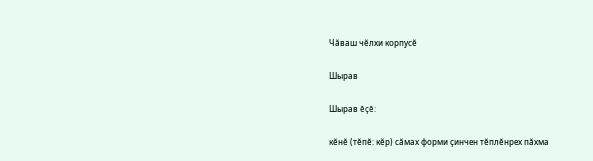Чӑваш чӗлхи корпусӗ

Шырав

Шырав ĕçĕ:

кӗнӗ (тĕпĕ: кӗр) сăмах форми çинчен тĕплĕнрех пăхма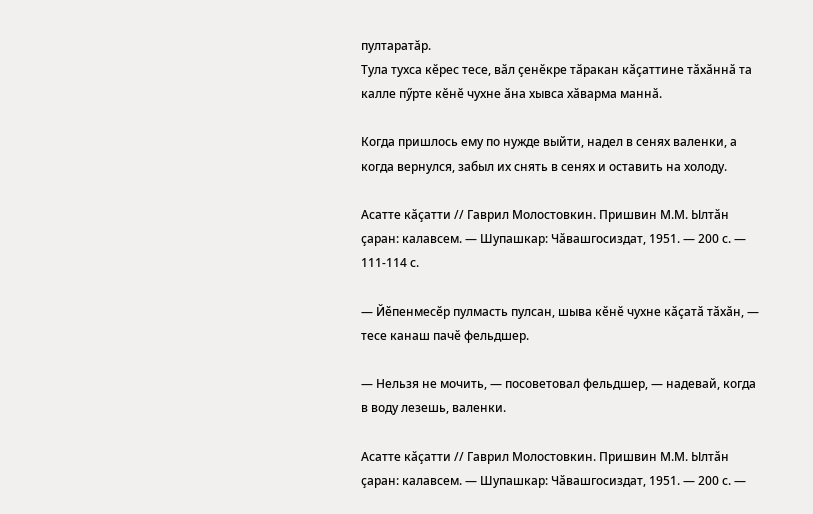пултаратăр.
Тула тухса кӗрес тесе, вӑл ҫенӗкре тӑракан кӑҫаттине тӑхӑннӑ та калле пӳрте кӗнӗ чухне ӑна хывса хӑварма маннӑ.

Когда пришлось ему по нужде выйти, надел в сенях валенки, а когда вернулся, забыл их снять в сенях и оставить на холоду.

Асатте кӑҫатти // Гаврил Молостовкин. Пришвин М.М. Ылтӑн ҫаран: калавсем. — Шупашкар: Чӑвашгосиздат, 1951. — 200 с. — 111-114 с.

— Йӗпенмесӗр пулмасть пулсан, шыва кӗнӗ чухне кӑҫатӑ тӑхӑн, — тесе канаш пачӗ фельдшер.

— Нельзя не мочить, — посоветовал фельдшер, — надевай, когда в воду лезешь, валенки.

Асатте кӑҫатти // Гаврил Молостовкин. Пришвин М.М. Ылтӑн ҫаран: калавсем. — Шупашкар: Чӑвашгосиздат, 1951. — 200 с. —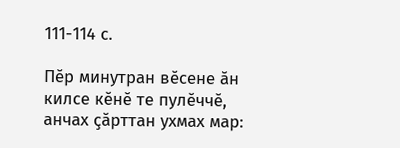111-114 с.

Пӗр минутран вӗсене ӑн килсе кӗнӗ те пулӗччӗ, анчах ҫӑрттан ухмах мар: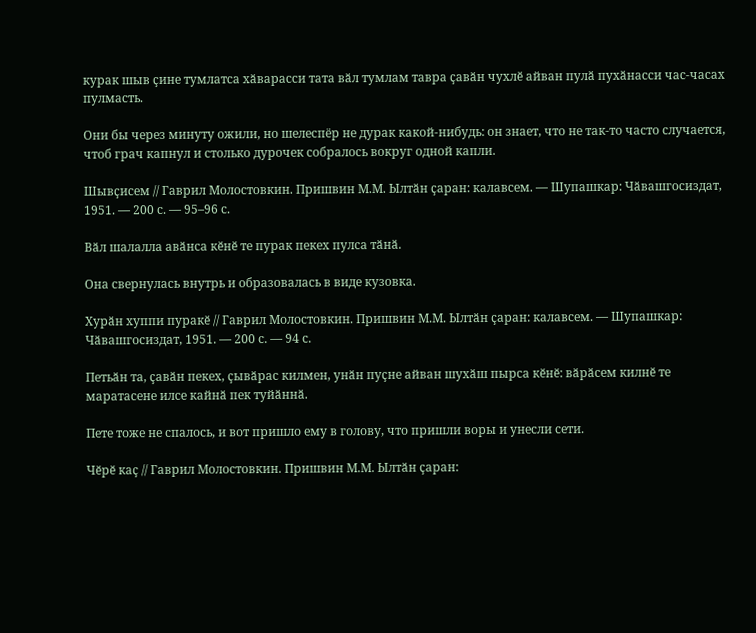курак шыв ҫине тумлатса хӑварасси тата вӑл тумлам тавра ҫавӑн чухлӗ айван пулӑ пухӑнасси час-часах пулмасть.

Они бы через минуту ожили, но шелеспёр не дурак какой-нибудь: он знает, что не так-то часто случается, чтоб грач капнул и столько дурочек собралось вокруг одной капли.

Шывҫисем // Гаврил Молостовкин. Пришвин М.М. Ылтӑн ҫаран: калавсем. — Шупашкар: Чӑвашгосиздат, 1951. — 200 с. — 95–96 с.

Вӑл шалалла авӑнса кӗнӗ те пурак пекех пулса тӑнӑ.

Она свернулась внутрь и образовалась в виде кузовка.

Хурӑн хуппи пуракӗ // Гаврил Молостовкин. Пришвин М.М. Ылтӑн ҫаран: калавсем. — Шупашкар: Чӑвашгосиздат, 1951. — 200 с. — 94 с.

Петьӑн та, ҫавӑн пекех, ҫывӑрас килмен, унӑн пуҫне айван шухӑш пырса кӗнӗ: вӑрӑсем килнӗ те маратасене илсе кайнӑ пек туйӑннӑ.

Пете тоже не спалось, и вот пришло ему в голову, что пришли воры и унесли сети.

Чӗрӗ каҫ // Гаврил Молостовкин. Пришвин М.М. Ылтӑн ҫаран: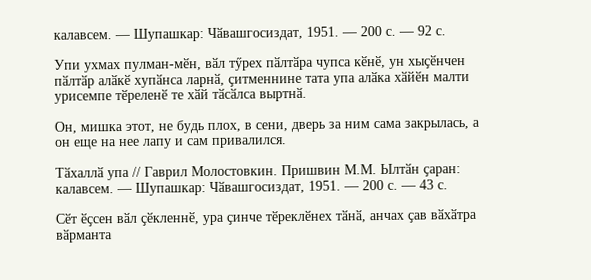калавсем. — Шупашкар: Чӑвашгосиздат, 1951. — 200 с. — 92 с.

Упи ухмах пулман-мӗн, вӑл тӳрех пӑлтӑра чупса кӗнӗ, ун хыҫӗнчен пӑлтӑр алӑкӗ хупӑнса ларнӑ, ҫитменнине тата упа алӑка хӑйӗн малти урисемпе тӗреленӗ те хӑй тӑсӑлса выртнӑ.

Он, мишка этот, не будь плох, в сени, дверь за ним сама закрылась, а он еще на нее лапу и сам привалился.

Тӑхаллӑ упа // Гаврил Молостовкин. Пришвин М.М. Ылтӑн ҫаран: калавсем. — Шупашкар: Чӑвашгосиздат, 1951. — 200 с. — 43 с.

Сӗт ӗҫсен вӑл ҫӗкленнӗ, ура ҫинче тӗреклӗнех тӑнӑ, анчах ҫав вӑхӑтра вӑрманта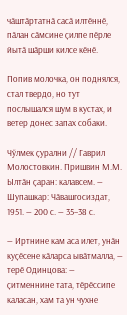чӑштӑртатнӑ сасӑ илтӗннӗ, пӑлан сӑмсине ҫилпе пӗрле йытӑ шӑрши килсе кӗнӗ.

Попив молочка, он поднялся, стал твердо, но тут послышался шум в кустах, и ветер донес запах собаки.

Чӳлмек ҫурални // Гаврил Молостовкин. Пришвин М.М. Ылтӑн ҫаран: калавсем. — Шупашкар: Чӑвашгосиздат, 1951. — 200 с. — 35–38 с.

— Иртнине кам аса илет, унӑн куҫӗсене кӑларса ывӑтмалла, — терӗ Одинцова: — ҫитменнине тата, тӗрӗссипе каласан, хам та ун чухне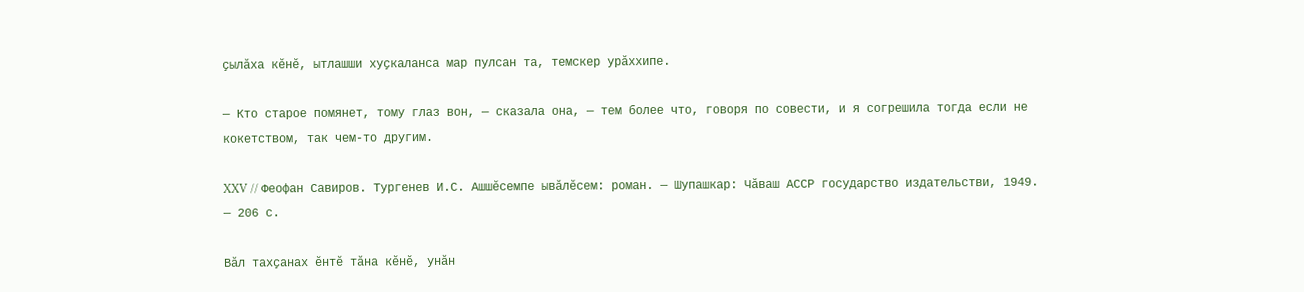ҫылӑха кӗнӗ, ытлашши хуҫкаланса мар пулсан та, темскер урӑххипе.

— Кто старое помянет, тому глаз вон, — сказала она, — тем более что, говоря по совести, и я согрешила тогда если не кокетством, так чем-то другим.

XXV // Феофан Савиров. Тургенев И.С. Ашшӗсемпе ывӑлӗсем: роман. — Шупашкар: Чӑваш АССР государство издательстви, 1949. — 206 с.

Вӑл тахҫанах ӗнтӗ тӑна кӗнӗ, унӑн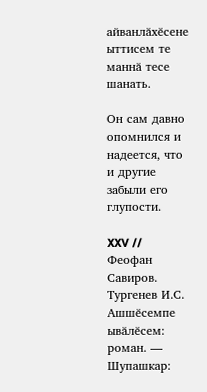айванлӑхӗсене ыттисем те маннӑ тесе шанать.

Он сам давно опомнился и надеется, что и другие забыли его глупости.

XXV // Феофан Савиров. Тургенев И.С. Ашшӗсемпе ывӑлӗсем: роман. — Шупашкар: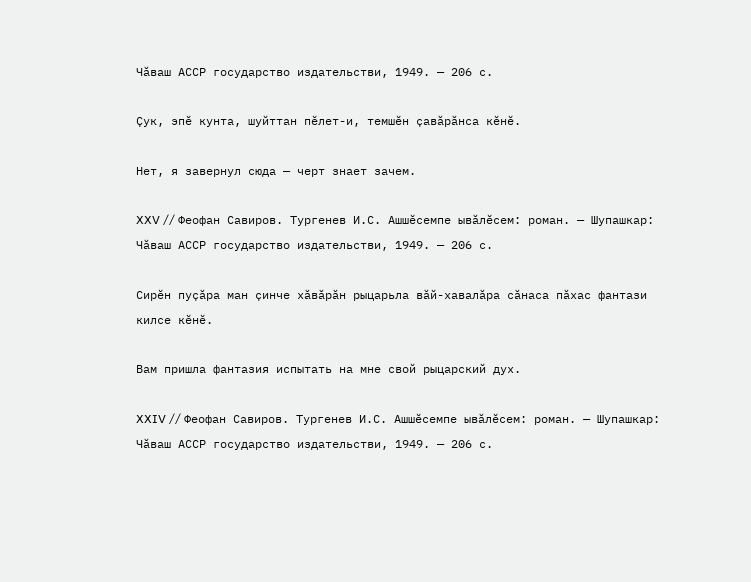Чӑваш АССР государство издательстви, 1949. — 206 с.

Ҫук, эпӗ кунта, шуйттан пӗлет-и, темшӗн ҫавӑрӑнса кӗнӗ.

Нет, я завернул сюда — черт знает зачем.

XXV // Феофан Савиров. Тургенев И.С. Ашшӗсемпе ывӑлӗсем: роман. — Шупашкар: Чӑваш АССР государство издательстви, 1949. — 206 с.

Сирӗн пуҫӑра ман ҫинче хӑвӑрӑн рыцарьла вӑй-хавалӑра сӑнаса пӑхас фантази килсе кӗнӗ.

Вам пришла фантазия испытать на мне свой рыцарский дух.

XXIV // Феофан Савиров. Тургенев И.С. Ашшӗсемпе ывӑлӗсем: роман. — Шупашкар: Чӑваш АССР государство издательстви, 1949. — 206 с.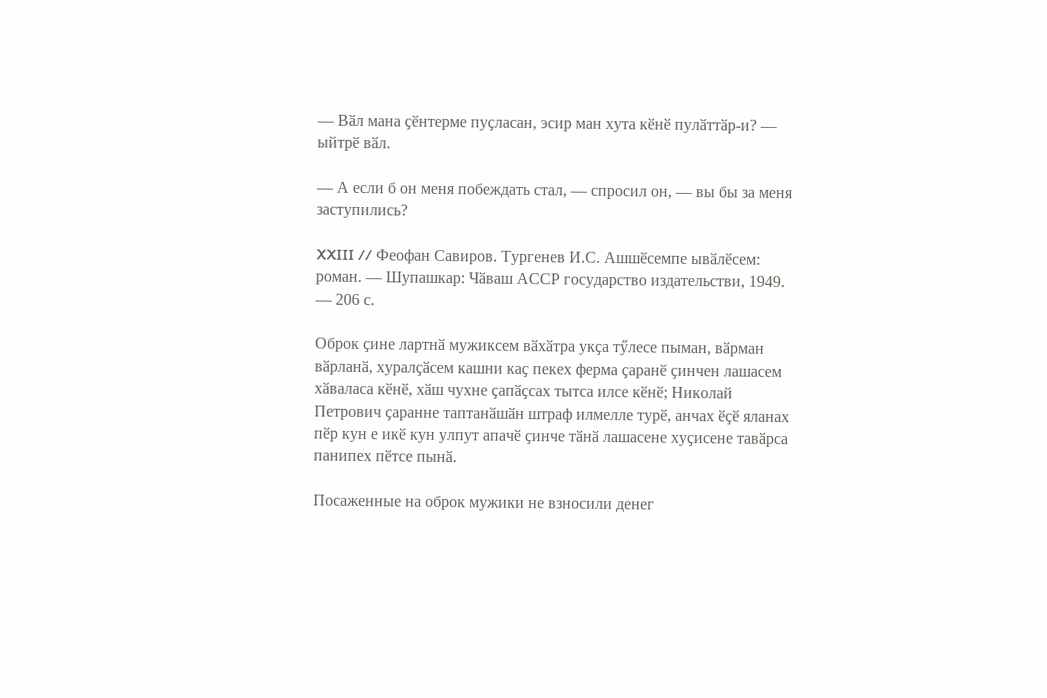— Вӑл мана ҫӗнтерме пуҫласан, эсир ман хута кӗнӗ пулӑттӑр-и? — ыйтрӗ вӑл.

— А если б он меня побеждать стал, — спросил он, — вы бы за меня заступились?

XXIII // Феофан Савиров. Тургенев И.С. Ашшӗсемпе ывӑлӗсем: роман. — Шупашкар: Чӑваш АССР государство издательстви, 1949. — 206 с.

Оброк ҫине лартнӑ мужиксем вӑхӑтра укҫа тӳлесе пыман, вӑрман вӑрланӑ, хуралҫӑсем кашни каҫ пекех ферма ҫаранӗ ҫинчен лашасем хӑваласа кӗнӗ, хӑш чухне ҫапӑҫсах тытса илсе кӗнӗ; Николай Петрович ҫаранне таптанӑшӑн штраф илмелле турӗ, анчах ӗҫӗ яланах пӗр кун е икӗ кун улпут апачӗ ҫинче тӑнӑ лашасене хуҫисене тавӑрса панипех пӗтсе пынӑ.

Посаженные на оброк мужики не взносили денег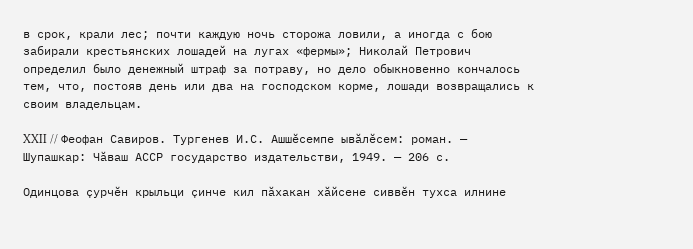в срок, крали лес; почти каждую ночь сторожа ловили, а иногда с бою забирали крестьянских лошадей на лугах «фермы»; Николай Петрович определил было денежный штраф за потраву, но дело обыкновенно кончалось тем, что, постояв день или два на господском корме, лошади возвращались к своим владельцам.

XXII // Феофан Савиров. Тургенев И.С. Ашшӗсемпе ывӑлӗсем: роман. — Шупашкар: Чӑваш АССР государство издательстви, 1949. — 206 с.

Одинцова ҫурчӗн крыльци ҫинче кил пӑхакан хӑйсене сиввӗн тухса илнине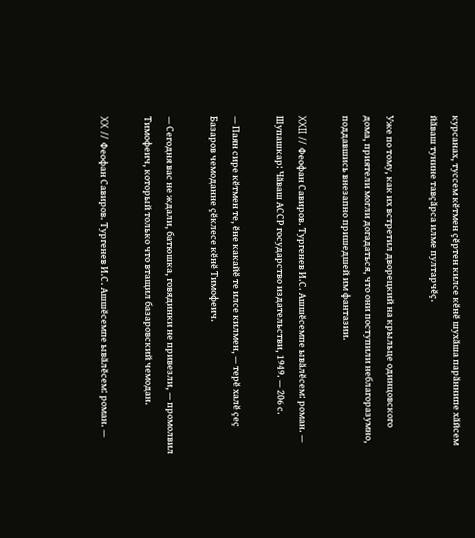курсанах, туссем кӗтмен ҫӗртен килсе кӗнӗ шухӑша парӑннипе хӑйсем йӑваш тунине тавҫӑрса илме пултарчӗҫ.

Уже по тому, как их встретил дворецкий на крыльце одинцовского дома, приятели могли догадаться, что они поступили неблагоразумно, поддавшись внезапно пришедшей им фантазии.

XXII // Феофан Савиров. Тургенев И.С. Ашшӗсемпе ывӑлӗсем: роман. — Шупашкар: Чӑваш АССР государство издательстви, 1949. — 206 с.

— Паян сире кӗтмен те, ӗне какайӗ те илсе килмен, — терӗ халӗ ҫеҫ Базаров чемоданне ҫӗклесе кӗнӗ Тимофеич.

— Сегодня вас не ждали, батюшка, говядинки не привезли, — промолвил Тимофеич, который только что втащил базаровский чемодан.

XX // Феофан Савиров. Тургенев И.С. Ашшӗсемпе ывӑлӗсем: роман. —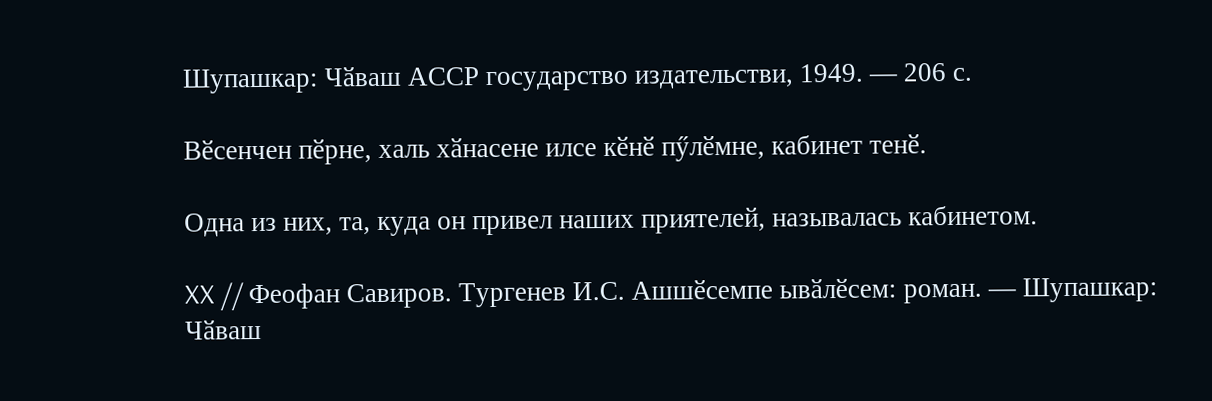Шупашкар: Чӑваш АССР государство издательстви, 1949. — 206 с.

Вӗсенчен пӗрне, халь хӑнасене илсе кӗнӗ пӳлӗмне, кабинет тенӗ.

Одна из них, та, куда он привел наших приятелей, называлась кабинетом.

XX // Феофан Савиров. Тургенев И.С. Ашшӗсемпе ывӑлӗсем: роман. — Шупашкар: Чӑваш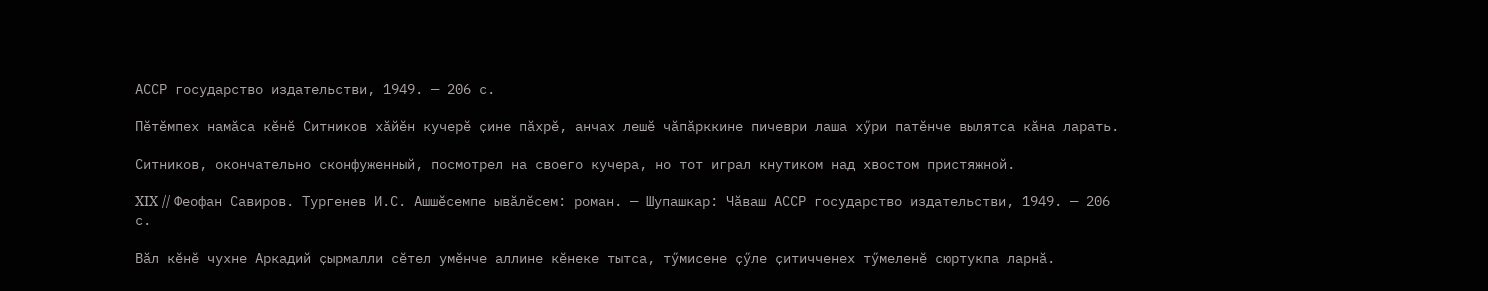АССР государство издательстви, 1949. — 206 с.

Пӗтӗмпех намӑса кӗнӗ Ситников хӑйӗн кучерӗ ҫине пӑхрӗ, анчах лешӗ чӑпӑрккине пичеври лаша хӳри патӗнче вылятса кӑна ларать.

Ситников, окончательно сконфуженный, посмотрел на своего кучера, но тот играл кнутиком над хвостом пристяжной.

XIX // Феофан Савиров. Тургенев И.С. Ашшӗсемпе ывӑлӗсем: роман. — Шупашкар: Чӑваш АССР государство издательстви, 1949. — 206 с.

Вӑл кӗнӗ чухне Аркадий ҫырмалли сӗтел умӗнче аллине кӗнеке тытса, тӳмисене ҫӳле ҫитичченех тӳмеленӗ сюртукпа ларнӑ.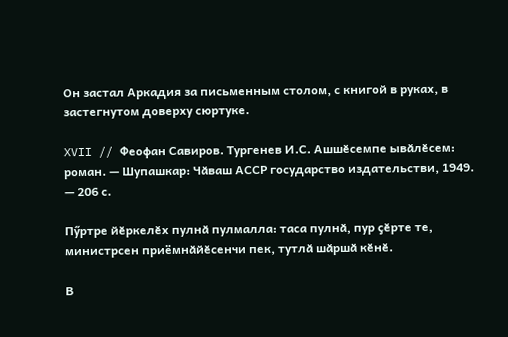Он застал Аркадия за письменным столом, с книгой в руках, в застегнутом доверху сюртуке.

XVII // Феофан Савиров. Тургенев И.С. Ашшӗсемпе ывӑлӗсем: роман. — Шупашкар: Чӑваш АССР государство издательстви, 1949. — 206 с.

Пӳртре йӗркелӗх пулнӑ пулмалла: таса пулнӑ, пур ҫӗрте те, министрсен приёмнӑйӗсенчи пек, тутлӑ шӑршӑ кӗнӗ.

В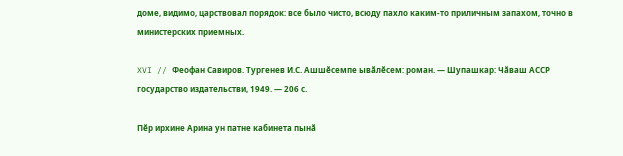доме, видимо, царствовал порядок: все было чисто, всюду пахло каким-то приличным запахом, точно в министерских приемных.

XVI // Феофан Савиров. Тургенев И.С. Ашшӗсемпе ывӑлӗсем: роман. — Шупашкар: Чӑваш АССР государство издательстви, 1949. — 206 с.

Пӗр ирхине Арина ун патне кабинета пынӑ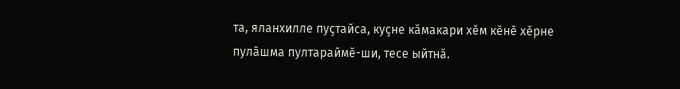та, яланхилле пуҫтайса, куҫне кӑмакари хӗм кӗнӗ хӗрне пулӑшма пултараймӗ-ши, тесе ыйтнӑ.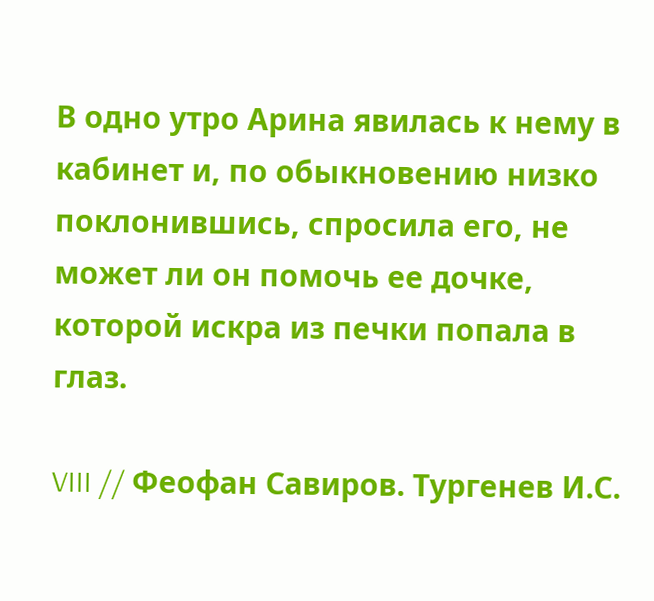В одно утро Арина явилась к нему в кабинет и, по обыкновению низко поклонившись, спросила его, не может ли он помочь ее дочке, которой искра из печки попала в глаз.

VIII // Феофан Савиров. Тургенев И.С.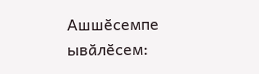Ашшӗсемпе ывӑлӗсем: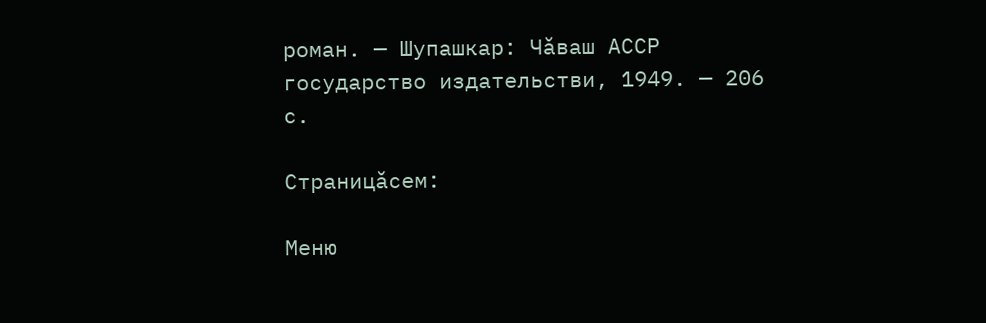роман. — Шупашкар: Чӑваш АССР государство издательстви, 1949. — 206 с.

Страницăсем:

Меню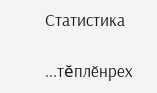Статистика

...тĕплӗнрех